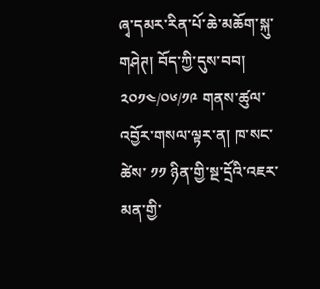ཞྭ་དམར་རིན་པོ་ཆེ་མཆོག་སྐུ་གཤེཊ། བོད་ཀྱི་དུས་བབ། ༢༠༡༤/༠༦/༡༩ གནས་ཚུལ་འབྱོར་གསལ་ལྟར་ན། ཁ་སང་ཚེས་ ༡༡ ཉིན་གྱི་སྔ་དྲོའི་འཇར་མན་གྱི་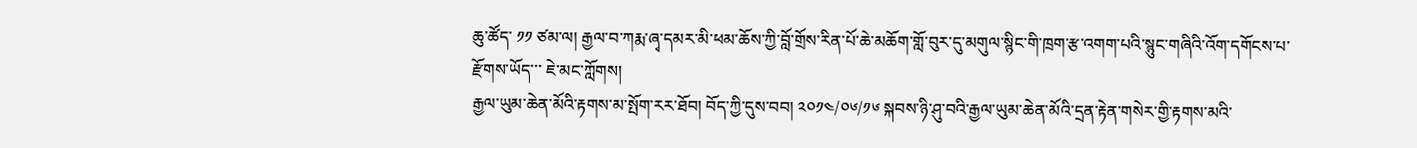ཆུ་ཚོད་ ༡༡ ཙམ་ལ། རྒྱལ་བ་ཀརྨ་ཞྭ་དམར་མི་ཕམ་ཆོས་ཀྱི་བློ་གྲོས་རིན་པོ་ཆེ་མཆོག་གློ་བུར་དུ་མགུལ་སྙིང་གི་ཁྲག་རྩ་འགག་པའི་སྙུང་གཞིའི་འོག་དགོངས་པ་རྫོགས་ཡོད་་་ ཇེ་མང་ཀློགས།
རྒྱལ་ཡུམ་ཆེན་མོའི་རྟགས་མ་སྤོག་རར་ཐོབ། བོད་ཀྱི་དུས་བབ། ༢༠༡༤/༠༦/༡༦ སྐབས་ཉི་ཤུ་བའི་རྒྱལ་ཡུམ་ཆེན་མོའི་དྲན་རྟེན་གསེར་གྱི་རྟགས་མའི་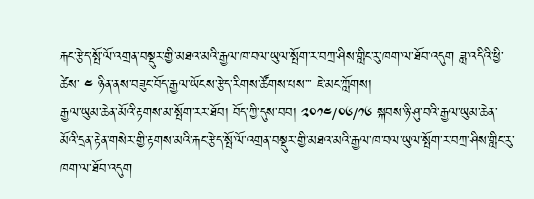རྐང་རྩེད་སྤོ་ལོ་འགྲན་བསྡུར་གྱི་མཐའ་མའི་རྒྱལ་ཁ་བལ་ཡུལ་སྤོག་ར་བཀྲ་ཤིས་གླིང་རུ་ཁག་ལ་ཐོབ་འདུག ཟླ་འདིའི་ཕྱི་ཚེས་ ༤ ཉིན་ནས་བཟུང་བོད་རྒྱལ་ཡོངས་རྩེད་རིགས་ཚོགས་པས་་་ ཇེ་མང་ཀློགས།
རྒྱལ་ཡུམ་ཆེན་མོའི་རྟགས་མ་སྤོག་རར་ཐོབ། བོད་ཀྱི་དུས་བབ། ༢༠༡༤/༠༦/༡༦ སྐབས་ཉི་ཤུ་བའི་རྒྱལ་ཡུམ་ཆེན་མོའི་དྲན་རྟེན་གསེར་གྱི་རྟགས་མའི་རྐང་རྩེད་སྤོ་ལོ་འགྲན་བསྡུར་གྱི་མཐའ་མའི་རྒྱལ་ཁ་བལ་ཡུལ་སྤོག་ར་བཀྲ་ཤིས་གླིང་རུ་ཁག་ལ་ཐོབ་འདུག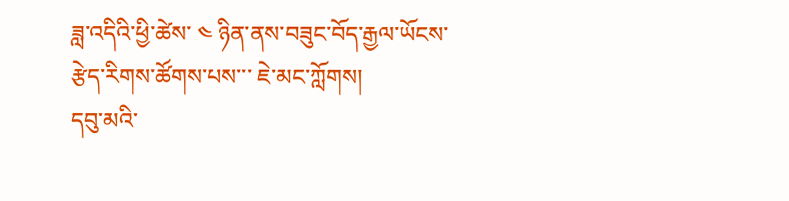ཟླ་འདིའི་ཕྱི་ཚེས་ ༤ ཉིན་ནས་བཟུང་བོད་རྒྱལ་ཡོངས་རྩེད་རིགས་ཚོགས་པས་་་ ཇེ་མང་ཀློགས།
དབུ་མའི་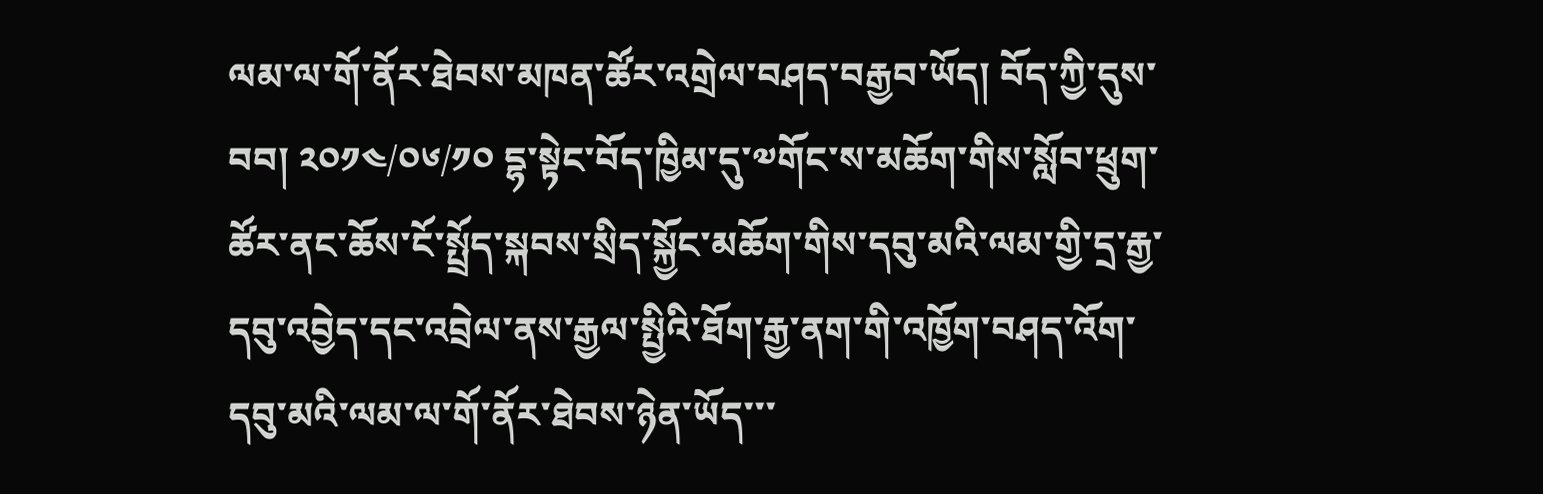ལམ་ལ་གོ་ནོར་ཐེབས་མཁན་ཚོར་འགྲེལ་བཤད་བརྒྱབ་ཡོད། བོད་ཀྱི་དུས་བབ། ༢༠༡༤/༠༦/༡༠ དྷ་སྟེང་བོད་ཁྱིམ་དུ་༧གོང་ས་མཆོག་གིས་སློབ་ཕྲུག་ཚོར་ནང་ཆོས་ངོ་སྤྲོད་སྐབས་སྲིད་སྐྱོང་མཆོག་གིས་དབུ་མའི་ལམ་གྱི་དྲ་རྒྱ་དབུ་འབྱེད་དང་འབྲེལ་ནས་རྒྱལ་སྤྱིའི་ཐོག་རྒྱ་ནག་གི་འཁྱོག་བཤད་འོག་དབུ་མའི་ལམ་ལ་གོ་ནོར་ཐེབས་ཉེན་ཡོད་་་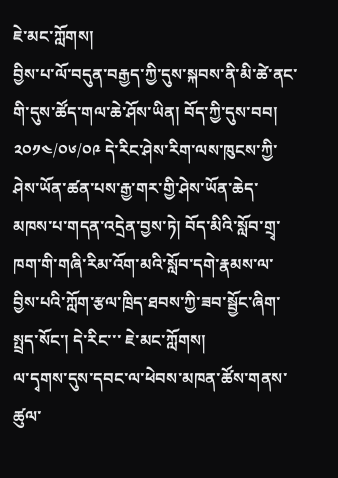ཇེ་མང་ཀློགས།
བྱིས་པ་ལོ་བདུན་བརྒྱད་ཀྱི་དུས་སྐབས་ནི་མི་ཚེ་ནང་གི་དུས་ཚོད་གལ་ཆེ་ཤོས་ཡིན། བོད་ཀྱི་དུས་བབ། ༢༠༡༤/༠༦/༠༩ དེ་རིང་ཤེས་རིག་ལས་ཁུངས་ཀྱི་ཤེས་ཡོན་ཚན་པས་རྒྱ་གར་གྱི་ཤེས་ཡོན་ཆེད་མཁས་པ་གདན་འདྲེན་བྱས་ཏེ། བོད་མིའི་སློབ་གྲྭ་ཁག་གི་གཞི་རིམ་འོག་མའི་སློབ་དགེ་རྣམས་ལ་བྱིས་པའི་ཀློག་རྩལ་ཁྲིད་ཐབས་ཀྱི་ཟབ་སྦྱོང་ཞིག་སྤྲད་སོང་། དེ་རིང་་་ ཇེ་མང་ཀློགས།
ལ་དྭགས་དུས་དབང་ལ་ཕེབས་མཁན་ཚོས་གནས་ཚུལ་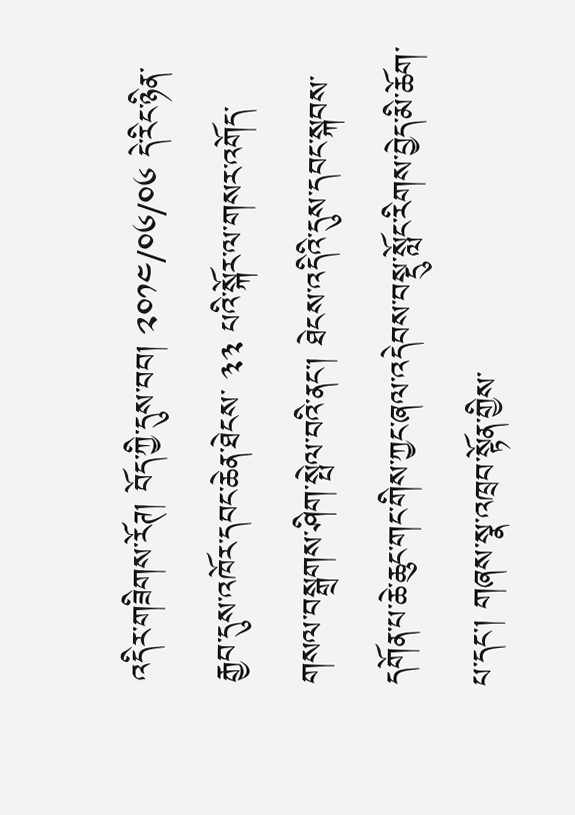འདིར་གཟིགས་རོཊ། བོད་ཀྱི་དུས་བབ། ༢༠༡༤/༠༦/༠༦ དེ་རིང་ཉིན་རྒྱབ་དུས་འཁོར་དབང་ཆེན་ཐེངས་ ༣༣ པའི་སྐོར་ལ་གསར་འགོད་གསལ་བསྒྲགས་ཤིག་སྤེལ་བའི་ནང་། ཐེངས་འདིའི་དུས་དབང་སྐབས་དགོན་པ་ཆེ་ཆུང་གང་གིས་ཀྱང་ཞལ་འདེབས་བསྡུ་སློང་རིགས་བྱེད་མི་ཆོག་པ་དང་། གཞས་སྣ་འཁྲབ་སྟོན་གྱིས་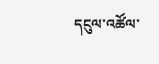དངུལ་འཚོལ་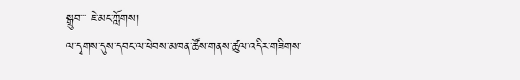སྒྲུབ་་་ ཇེ་མང་ཀློགས།
ལ་དྭགས་དུས་དབང་ལ་ཕེབས་མཁན་ཚོས་གནས་ཚུལ་འདིར་གཟིགས་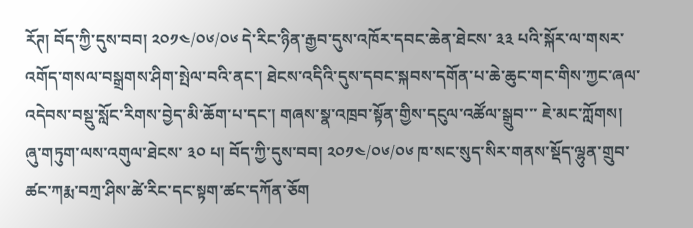རོཊ། བོད་ཀྱི་དུས་བབ། ༢༠༡༤/༠༦/༠༦ དེ་རིང་ཉིན་རྒྱབ་དུས་འཁོར་དབང་ཆེན་ཐེངས་ ༣༣ པའི་སྐོར་ལ་གསར་འགོད་གསལ་བསྒྲགས་ཤིག་སྤེལ་བའི་ནང་། ཐེངས་འདིའི་དུས་དབང་སྐབས་དགོན་པ་ཆེ་ཆུང་གང་གིས་ཀྱང་ཞལ་འདེབས་བསྡུ་སློང་རིགས་བྱེད་མི་ཆོག་པ་དང་། གཞས་སྣ་འཁྲབ་སྟོན་གྱིས་དངུལ་འཚོལ་སྒྲུབ་་་ ཇེ་མང་ཀློགས།
ཞུ་གཏུག་ལས་འགུལ་ཐེངས་ ༣༠ པ། བོད་ཀྱི་དུས་བབ། ༢༠༡༤/༠༦/༠༦ ཁ་སང་སུད་སིར་གནས་སྡོད་ལྷུན་གྲུབ་ཚང་ཀརྨ་བཀྲ་ཤིས་ཚེ་རིང་དང་སྟག་ཚང་དཀོན་ཅོག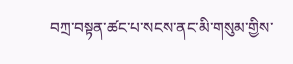བཀྲ་བསྟན་ཚང་པ་སངས་ནང་མི་གསུམ་གྱིས་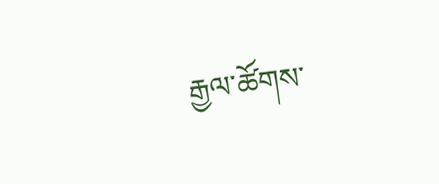རྒྱལ་ཚོགས་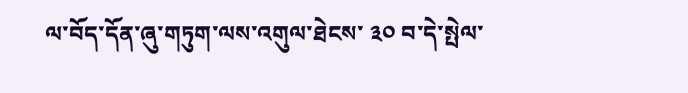ལ་བོད་དོན་ཞུ་གཏུག་ལས་འགུལ་ཐེངས་ ༣༠ བ་དེ་སྤེལ་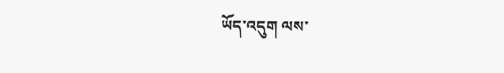ཡོད་འདུག ལས་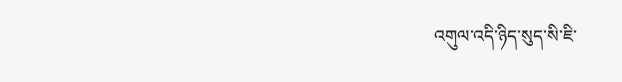འགུལ་འདི་ཉིད་སུད་སི་ཇི་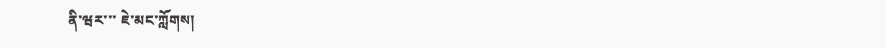ནི་ཝར་་་ ཇེ་མང་ཀློགས།